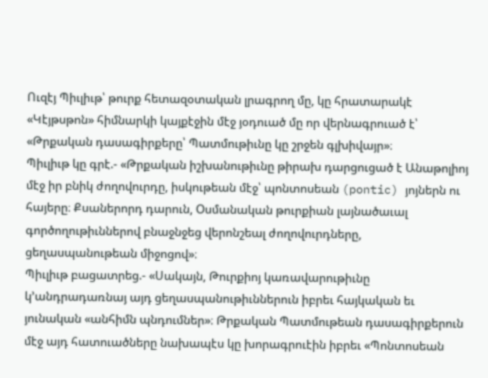Ուզէյ Պիւլիւթ՝ թուրք հետազօտական լրագրող մը, կը հրատարակէ «Կէյթսթոն» հիմնարկի կայքէջին մէջ յօդուած մը որ վերնագրուած է՝ «Թրքական դասագիրքերը՝ Պատմութիւնը կը շրջեն գլխիվայր»։
Պիւլիւթ կը գրէ.- «Թրքական իշխանութիւնը թիրախ դարցուցած է Անաթոլիոյ մէջ իր բնիկ ժողովուրդը, իսկութեան մէջ՝ պոնտոսեան (pontic) յոյներն ու հայերը։ Քսաներորդ դարուն, Օսմանական թուրքիան լայնածաւալ գործողութիւններով բնաջնջեց վերոնշեալ ժողովուրդները, ցեղասպանութեան միջոցով»։
Պիւլիւթ բացատրեց.- «Սակայն, Թուրքիոյ կառավարութիւնը կ՚անդրադառնայ այդ ցեղասպանութիւններուն իբրեւ հայկական եւ յունական «անհիմն պնդումներ»։ Թրքական Պատմութեան դասագիրքերուն մէջ այդ հատուածները նախապէս կը խորագրուէին իբրեւ «Պոնտոսեան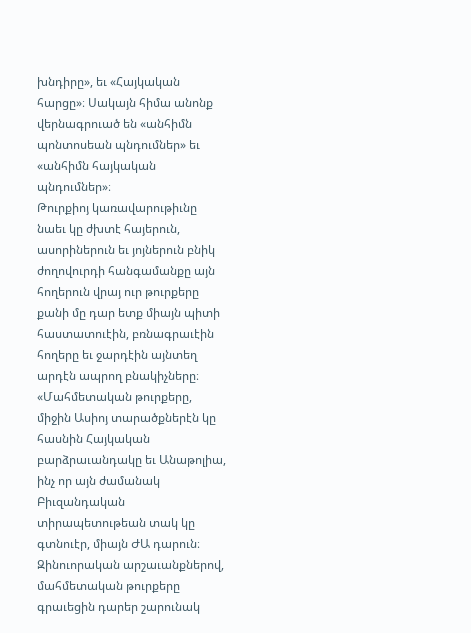խնդիրը», եւ «Հայկական հարցը»։ Սակայն հիմա անոնք վերնագրուած են «անհիմն պոնտոսեան պնդումներ» եւ «անհիմն հայկական պնդումներ»։
Թուրքիոյ կառավարութիւնը նաեւ կը ժխտէ հայերուն, ասորիներուն եւ յոյներուն բնիկ ժողովուրդի հանգամանքը այն հողերուն վրայ ուր թուրքերը քանի մը դար ետք միայն պիտի հաստատուէին, բռնագրաւէին հողերը եւ ջարդէին այնտեղ արդէն ապրող բնակիչները։
«Մահմետական թուրքերը, միջին Ասիոյ տարածքներէն կը հասնին Հայկական բարձրաւանդակը եւ Անաթոլիա, ինչ որ այն ժամանակ Բիւզանդական տիրապետութեան տակ կը գտնուէր, միայն ԺԱ դարուն։ Զինուորական արշաւանքներով, մահմետական թուրքերը գրաւեցին դարեր շարունակ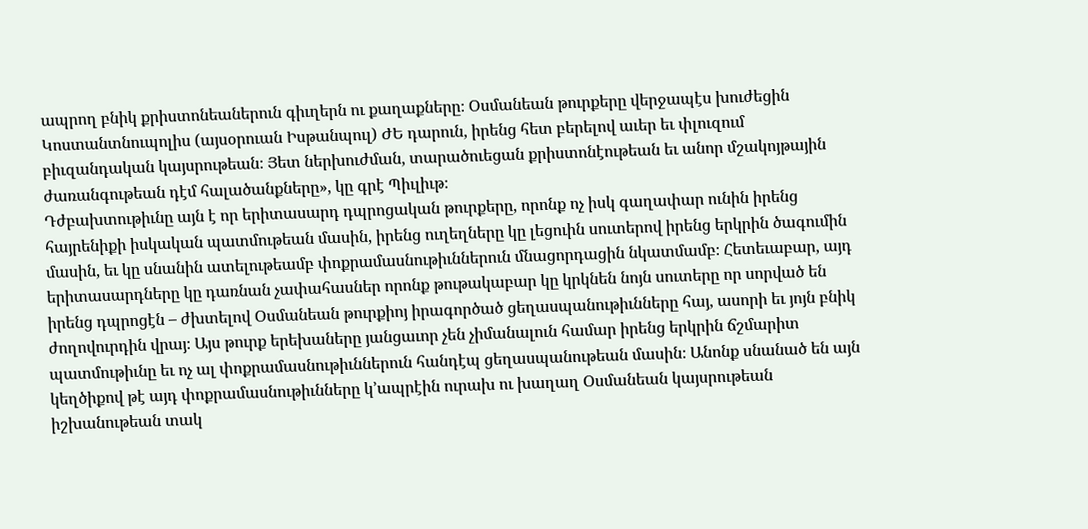ապրող բնիկ քրիստոնեաներուն գիւղերն ու քաղաքները։ Օսմանեան թուրքերը վերջապէս խուժեցին Կոստանտնուպոլիս (այսօրուան Իսթանպուլ) ԺԵ դարուն, իրենց հետ բերելով աւեր եւ փլուզում բիւզանդական կայսրութեան։ Յետ ներխուժման, տարածուեցան քրիստոնէութեան եւ անոր մշակոյթային ժառանգութեան դէմ հալածանքները», կը գրէ Պիւլիւթ։
Դժբախտութիւնը այն է որ երիտասարդ դպրոցական թուրքերը, որոնք ոչ իսկ գաղափար ունին իրենց հայրենիքի իսկական պատմութեան մասին, իրենց ուղեղները կը լեցուին սուտերով իրենց երկրին ծագումին մասին, եւ կը սնանին ատելութեամբ փոքրամասնութիւններուն մնացորդացին նկատմամբ։ Հետեւաբար, այդ երիտասարդները կը դառնան չափահասներ որոնք թութակաբար կը կրկնեն նոյն սուտերը որ սորված են իրենց դպրոցէն – ժխտելով Օսմանեան թուրքիոյ իրագործած ցեղասպանութիւնները հայ, ասորի եւ յոյն բնիկ ժողովուրդին վրայ։ Այս թուրք երեխաները յանցաւոր չեն չիմանալուն համար իրենց երկրին ճշմարիտ պատմութիւնը եւ ոչ ալ փոքրամասնութիւններուն հանդէպ ցեղասպանութեան մասին։ Անոնք սնանած են այն կեղծիքով թէ այդ փոքրամասնութիւնները կ՚ապրէին ուրախ ու խաղաղ Օսմանեան կայսրութեան իշխանութեան տակ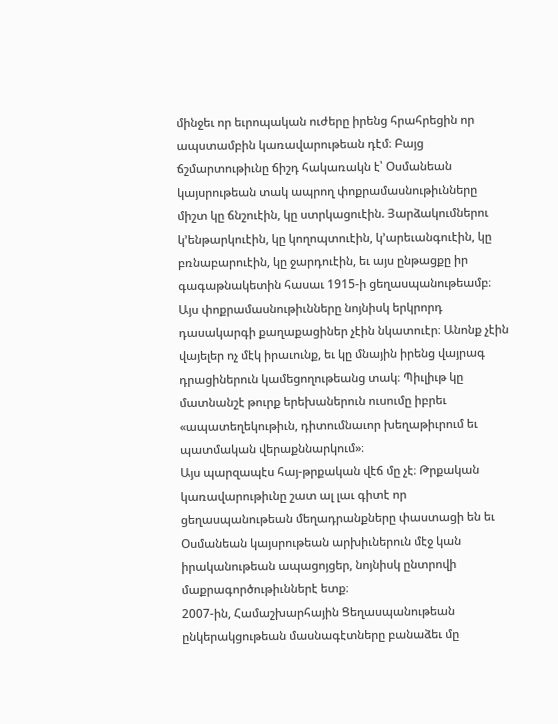մինջեւ որ եւրոպական ուժերը իրենց հրահրեցին որ ապստամբին կառավարութեան դէմ։ Բայց ճշմարտութիւնը ճիշդ հակառակն է՝ Օսմանեան կայսրութեան տակ ապրող փոքրամասնութիւնները միշտ կը ճնշուէին, կը ստրկացուէին. Յարձակումներու կ՚ենթարկուէին, կը կողոպտուէին, կ՚արեւանգուէին, կը բռնաբարուէին, կը ջարդուէին, եւ այս ընթացքը իր գագաթնակետին հասաւ 1915-ի ցեղասպանութեամբ։ Այս փոքրամասնութիւնները նոյնիսկ երկրորդ դասակարգի քաղաքացիներ չէին նկատուէր։ Անոնք չէին վայելեր ոչ մէկ իրաւունք, եւ կը մնային իրենց վայրագ դրացիներուն կամեցողութեանց տակ։ Պիւլիւթ կը մատնանշէ թուրք երեխաներուն ուսումը իբրեւ «ապատեղեկութիւն, դիտումնաւոր խեղաթիւրում եւ պատմական վերաքննարկում»։
Այս պարզապէս հայ-թրքական վէճ մը չէ։ Թրքական կառավարութիւնը շատ ալ լաւ գիտէ որ ցեղասպանութեան մեղադրանքները փաստացի են եւ Օսմանեան կայսրութեան արխիւներուն մէջ կան իրականութեան ապացոյցեր, նոյնիսկ ընտրովի մաքրագործութիւններէ ետք։
2007-ին, Համաշխարհային Ցեղասպանութեան ընկերակցութեան մասնագէտները բանաձեւ մը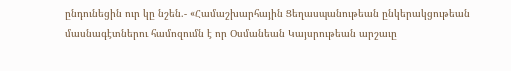ընդունեցին ուր կը նշեն.- «Համաշխարհային Ցեղասպանութեան ընկերակցութեան մասնագէտներու համոզումն է որ Օսմանեան Կայսրութեան արշաւը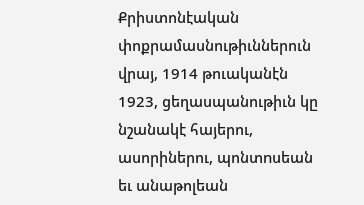Քրիստոնէական փոքրամասնութիւններուն վրայ, 1914 թուականէն 1923, ցեղասպանութիւն կը նշանակէ հայերու, ասորիներու, պոնտnսեան եւ անաթոլեան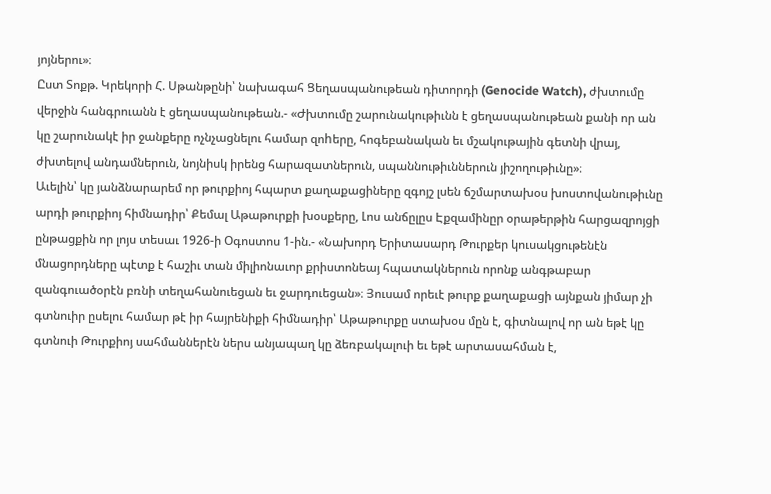յոյներու»։
Ըստ Տոքթ. Կրեկորի Հ. Սթանթընի՝ նախագահ Ցեղասպանութեան դիտորդի (Genocide Watch), ժխտումը վերջին հանգրուանն է ցեղասպանութեան.- «Ժխտումը շարունակութիւնն է ցեղասպանութեան քանի որ ան կը շարունակէ իր ջանքերը ոչնչացնելու համար զոhերը, հոգեբանական եւ մշակութային գետնի վրայ, ժխտելով անդամներուն, նոյնիսկ իրենց հարազատներուն, սպաննութիւններուն յիշողութիւնը»։
Աւելին՝ կը յանձնարարեմ որ թուրքիոյ հպարտ քաղաքացիները զգոյշ լսեն ճշմարտախօս խոստովանութիւնը արդի թուրքիոյ հիմնադիր՝ Քեմալ Աթաթուրքի խօսքերը, Լոս անճըլըս Էքզամինըր օրաթերթին հարցազրոյցի ընթացքին որ լոյս տեսաւ 1926-ի Օգոստոս 1-ին.- «Նախորդ Երիտասարդ Թուրքեր կուսակցութենէն մնացորդները պէտք է հաշիւ տան միլիոնաւոր քրիստոնեայ հպատակներուն որոնք անգթաբար զանգուածօրէն բռնի տեղահանուեցան եւ ջարդուեցան»։ Յուսամ որեւէ թուրք քաղաքացի այնքան յիմար չի գտնուիր ըսելու համար թէ իր հայրենիքի հիմնադիր՝ Աթաթուրքը ստախօս մըն է, գիտնալով որ ան եթէ կը գտնուի Թուրքիոյ սահմաններէն ներս անյապաղ կը ձեռբակալուի եւ եթէ արտասահման է,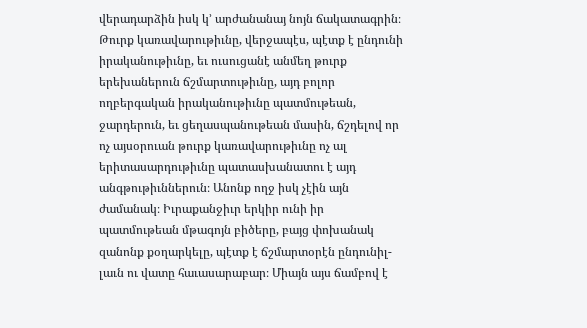վերադարձին իսկ կ՚ արժանանայ նոյն ճակատագրին։
Թուրք կառավարութիւնը, վերջապէս, պէտք է ընդունի իրականութիւնը, եւ ուսուցանէ անմեղ թուրք երեխաներուն ճշմարտութիւնը, այդ բոլոր ողբերգական իրականութիւնը պատմութեան, ջարդերուն, եւ ցեղասպանութեան մասին, ճշդելով որ ոչ այսօրուան թուրք կառավարութիւնը ոչ ալ երիտասարդութիւնը պատասխանատու է այդ անգթութիւններուն։ Անոնք ողջ իսկ չէին այն ժամանակ։ Իւրաքանջիւր երկիր ունի իր պատմութեան մթագոյն բիծերը, բայց փոխանակ զանոնք քօղարկելը, պէտք է ճշմարտօրէն ընդունիլ- լաւն ու վատը հաւասարաբար։ Միայն այս ճամբով է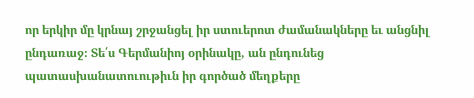որ երկիր մը կրնայ շրջանցել իր ստուերոտ ժամանակները եւ անցնիլ ընդառաջ։ Տե՛ս Գերմանիոյ օրինակը, ան ընդունեց պատասխանատուութիւն իր գործած մեղքերը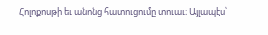Հոլոքոսթի եւ անոնց հատուցումը տուաւ։ Այլապէս՝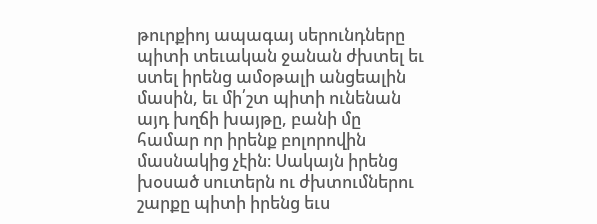թուրքիոյ ապագայ սերունդները պիտի տեւական ջանան ժխտել եւ ստել իրենց ամօթալի անցեալին մասին, եւ մի՛շտ պիտի ունենան այդ խղճի խայթը, բանի մը համար որ իրենք բոլորովին մասնակից չէին։ Սակայն իրենց խօսած սուտերն ու ժխտումներու շարքը պիտի իրենց եւս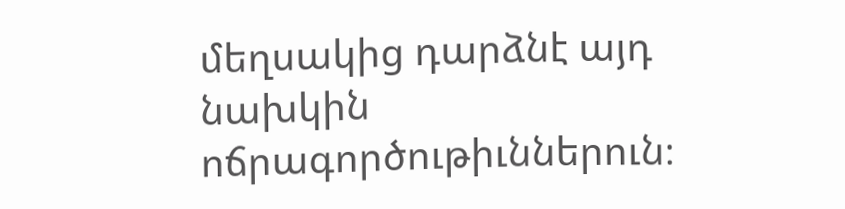մեղսակից դարձնէ այդ նախկին ոճրագործութիւններուն։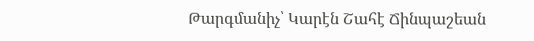Թարգմանիչ՝ Կարէն Շահէ Ճինպաշեան